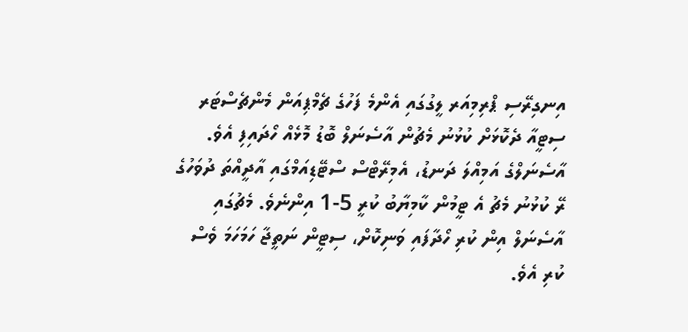އިނގިރޭސި ޕްރިމިއަރ ލީގުގައި އެންމެ ފަހުގެ ޗެމްޕިއަން މެންޗެސްޓަރ ސިޓީއާ ދެކޮޅަށް ކުޅުނު މެޗުން އާސެނަލް ބޮޑު މޮޅެއް ހޯދައިފި އެވެ.
އާސެނަލްގެ އަމިއްލަ ދަނޑު، އެމިރޭޓްސް ސްޓޭޑިއަމްގައި އާދީއްތަ ދުވަހުގެ ރޭ ކުޅުނު މެޗު އެ ޓީމުން ކާމިޔާބު ކުރީ 5-1 އިންނެވެ. މެޗުގައި އާސެނަލް އިން ކުރި ހޯދާފައި ވަނިކޮށް، ސިޓީން ނަތީޖާ ހަމަހަމަ ވެސް ކުރި އެވެ.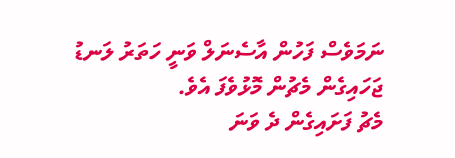ނަމަވެސް ފަހުން އާސެނަލް ވަނީ ހަތަރު ލަނޑު ޖަހައިގެން މެޗުން މޮޅުވެފަ އެވެ.
މެޗު ފަށައިގެން ދެ ވަނަ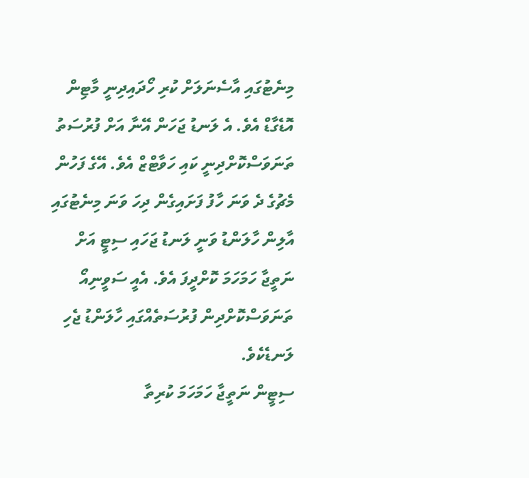މިނެޓުގައި އާސެނަލަށް ކުރި ހޯދައިދިނީ މާޓިން އޮޑެގާޑް އެވެ. އެ ލަނޑު ޖަހަން އޭނާ އަށް ފުރުސަތު ތަނަވަސްކޮށްދިނީ ކައި ހަވާޓްޒް އެވެ. އޭގެ ފަހުން މެޗުގެ ދެ ވަނަ ހާފު ފަށައިގެން ދިހަ ވަނަ މިނެޓުގައި އާލިން ހާލަންޑު ވަނީ ލަނޑު ޖަހައި ސިޓީ އަށް ނަތީޖާ ހަމަހަމަ ކޮށްދީފަ އެވެ. އެއީ ސަވީނިއޯ ތަނަވަސްކޮށްދިން ފުރުސަތެއްގައި ހާލަންޑު ޖެހި ލަނޑެކެވެ.
ސިޓީން ނަތީޖާ ހަމަހަމަ ކުރިތާ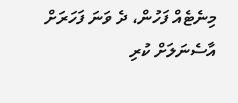މިނެޓެއް ފަހުން، ދެ ވަނަ ފަހަރަށް އާސެނަލަށް ކުރި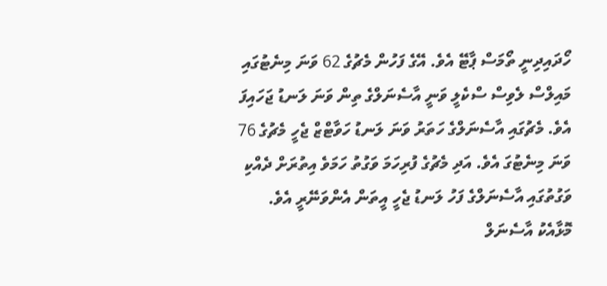ހޯދައިދިނީ ތޯމަސް ޕާޓޭ އެވެ. އޭގެ ފަހުން މެޗުގެ 62 ވަނަ މިނެޓުގައި މައިލްސް ލެވިސް ސްކެލީ ވަނީ އާސެނަލްގެ ތިން ވަނަ ލަނޑު ޖަހައިފަ އެވެ. މެޗުގައި އާސެނަލްގެ ހަތަރު ވަނަ ލަނޑު ހަވާޓްޒް ޖެހީ މެޗުގެ 76 ވަނަ މިނެޓުގަ އެވެ. އަދި މެޗުގެ ފުރިހަމަ ވަގުތު ހަމަވެ އިތުރަށް ދެއްކި ވަގުތުގައި އާސެނަލްގެ ފަހު ލަނޑު ޖެހީ އީތަން އެންވަނޭރީ އެވެ.
މޮޅާއެކު އާސެނަލް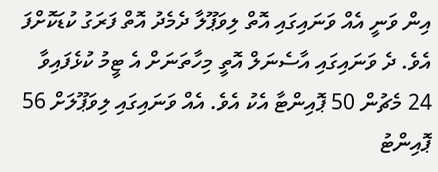އިން ވަނީ އެއް ވަނައިގައި އޮތް ލިވަޕޫލާ ދެމެދު އޮތް ފަރަގު ކުޑަކޮށްފަ އެވެ. ދެ ވަނައިގައި އާސެނަލް އޮތީ މިހާތަނަށް އެ ޓީމު ކުޅެފައިވާ 24 މެޗުން 50 ޕޮއިންޓާ އެކު އެވެ. އެއް ވަނައިގައި ލިވަޕޫލަށް 56 ޕޮއިންޓު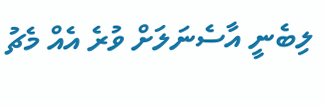ލިބެނީ އާސެނަލަށް ވުރެ އެއް މެޗު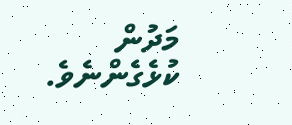މަދުން ކުޅެގެންނެވެ.